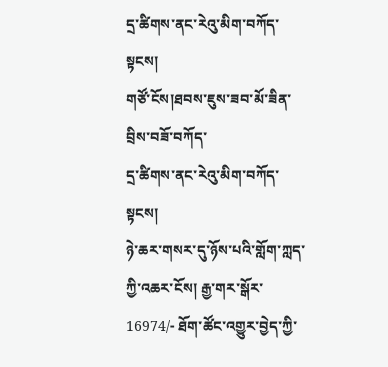དྲ་ཚིགས་ནང་རེའུ་མིག་བཀོད་སྟངས།
གཙོ་ངོས།ཐབས་ཇུས་ཟབ་མོ་ཟིན་བྲིས་བཟོ་བཀོད་
དྲ་ཚིགས་ནང་རེའུ་མིག་བཀོད་སྟངས།
ཉེ་ཆར་གསར་དུ་ཉོས་པའི་གློག་ཀླད་ཀྱི་འཆར་ངོས། རྒྱ་གར་སྒོར་ 16974/- ཐོག་ཚོང་འགྱུར་བྱེད་ཀྱི་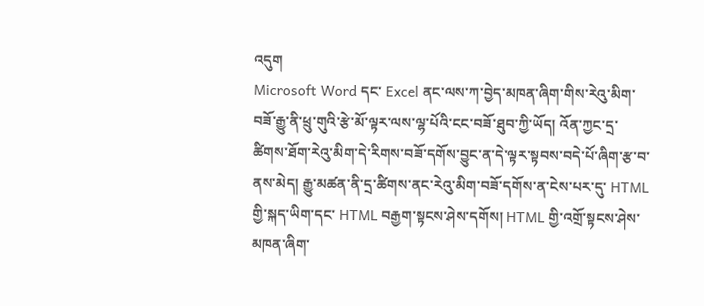འདུག
Microsoft Word དང་ Excel ནང་ལས་ཀ་བྱེད་མཁན་ཞིག་གིས་རེའུ་མིག་བཟོ་རྒྱུ་ནི་ཕྲུ་གུའི་རྩེ་མོ་ལྟར་ལས་ལྷ་པོའི་ངང་བཟོ་ཐུབ་ཀྱི་ཡོད། འོན་ཀྱང་དྲ་ཚིགས་ཐོག་རེའུ་མིག་དེ་རིགས་བཟོ་དགོས་བྱུང་ན་དེ་ལྟར་སྟབས་བདེ་པོ་ཞིག་རྩ་བ་ནས་མེད། རྒྱུ་མཚན་ནི་དྲ་ཚིགས་ནང་རེའུ་མིག་བཟོ་དགོས་ན་ངེས་པར་དུ་ HTML གྱི་སྐད་ཡིག་དང་ HTML བརྒྱག་སྟངས་ཤེས་དགོས། HTML གྱི་འགྲོ་སྟངས་ཤེས་མཁན་ཞིག་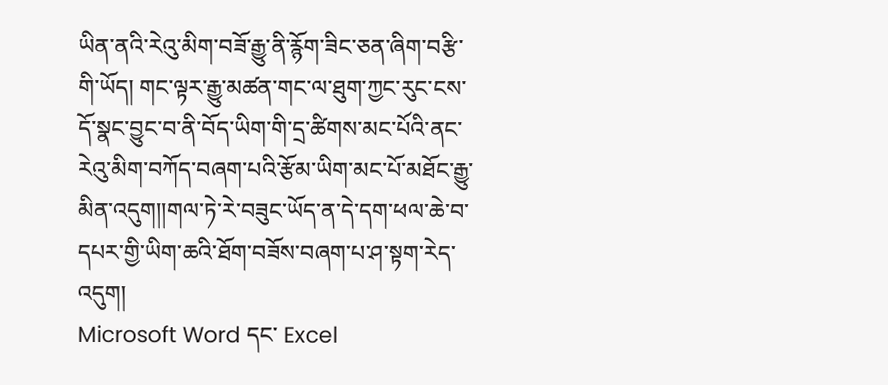ཡིན་ནའི་རེའུ་མིག་བཟོ་རྒྱུ་ནི་རྙོག་ཟིང་ཅན་ཞིག་བརྩི་གི་ཡོད། གང་ལྟར་རྒྱུ་མཚན་གང་ལ་ཐུག་ཀྱང་རུང་ངས་དོ་སྣང་བྱུང་བ་ནི་བོད་ཡིག་གི་དྲ་ཚིགས་མང་པོའི་ནང་རེའུ་མིག་བཀོད་བཞག་པའི་རྩོམ་ཡིག་མང་པོ་མཐོང་རྒྱུ་མིན་འདུག།།གལ་ཏེ་རེ་བཟུང་ཡོད་ན་དེ་དག་ཕལ་ཆེ་བ་དཔར་གྱི་ཡིག་ཆའི་ཐོག་བཟོས་བཞག་པ་ཤ་སྟག་རེད་འདུག།
Microsoft Word དང་ Excel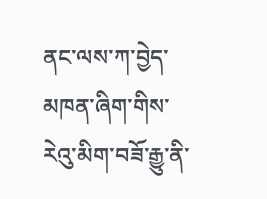ནང་ལས་ཀ་བྱེད་མཁན་ཞིག་གིས་རེའུ་མིག་བཟོ་རྒྱུ་ནི་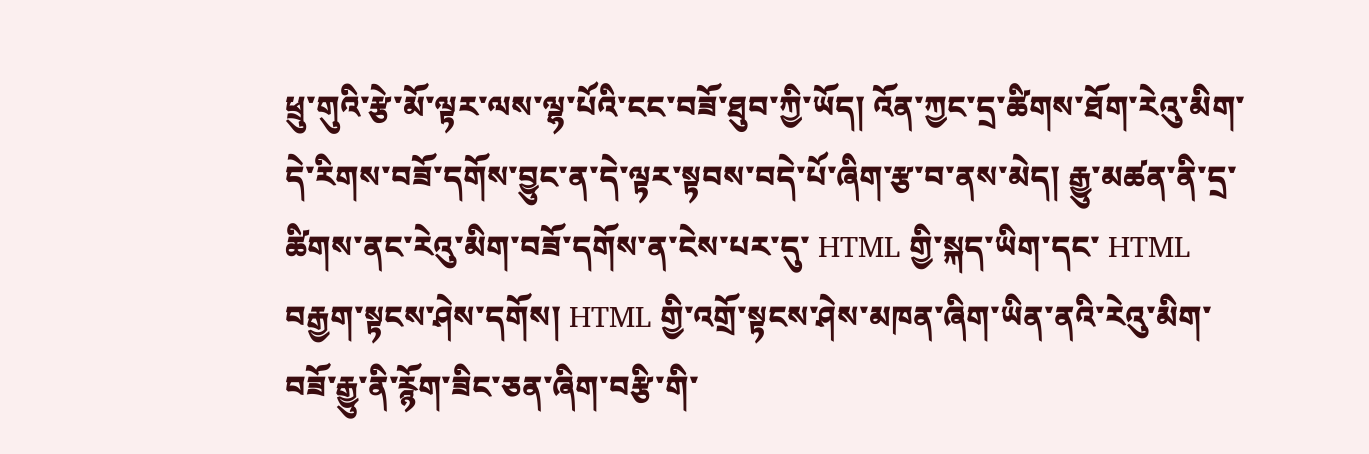ཕྲུ་གུའི་རྩེ་མོ་ལྟར་ལས་ལྷ་པོའི་ངང་བཟོ་ཐུབ་ཀྱི་ཡོད། འོན་ཀྱང་དྲ་ཚིགས་ཐོག་རེའུ་མིག་དེ་རིགས་བཟོ་དགོས་བྱུང་ན་དེ་ལྟར་སྟབས་བདེ་པོ་ཞིག་རྩ་བ་ནས་མེད། རྒྱུ་མཚན་ནི་དྲ་ཚིགས་ནང་རེའུ་མིག་བཟོ་དགོས་ན་ངེས་པར་དུ་ HTML གྱི་སྐད་ཡིག་དང་ HTML བརྒྱག་སྟངས་ཤེས་དགོས། HTML གྱི་འགྲོ་སྟངས་ཤེས་མཁན་ཞིག་ཡིན་ནའི་རེའུ་མིག་བཟོ་རྒྱུ་ནི་རྙོག་ཟིང་ཅན་ཞིག་བརྩི་གི་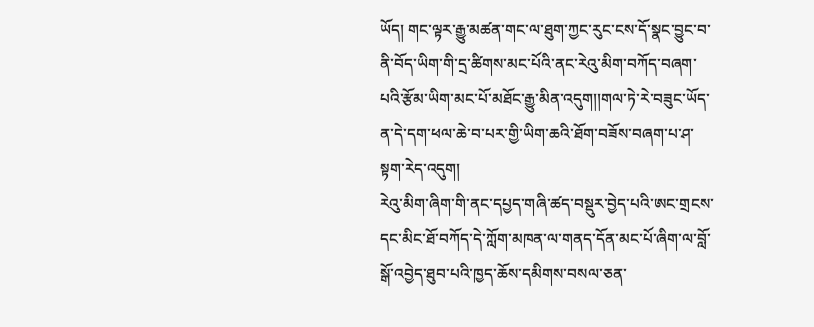ཡོད། གང་ལྟར་རྒྱུ་མཚན་གང་ལ་ཐུག་ཀྱང་རུང་ངས་དོ་སྣང་བྱུང་བ་ནི་བོད་ཡིག་གི་དྲ་ཚིགས་མང་པོའི་ནང་རེའུ་མིག་བཀོད་བཞག་པའི་རྩོམ་ཡིག་མང་པོ་མཐོང་རྒྱུ་མིན་འདུག།།གལ་ཏེ་རེ་བཟུང་ཡོད་ན་དེ་དག་ཕལ་ཆེ་བ་པར་གྱི་ཡིག་ཆའི་ཐོག་བཟོས་བཞག་པ་ཤ་སྟག་རེད་འདུག།
རེའུ་མིག་ཞིག་གི་ནང་དཔྱད་གཞི་ཚད་བསྡུར་བྱེད་པའི་ཨང་གྲངས་དང་མིང་ཐོ་བཀོད་དེ་ཀློག་མཁན་ལ་གནད་དོན་མང་པོ་ཞིག་ལ་བློ་སྒོ་འབྱེད་ཐུབ་པའི་ཁྱད་ཆོས་དམིགས་བསལ་ཅན་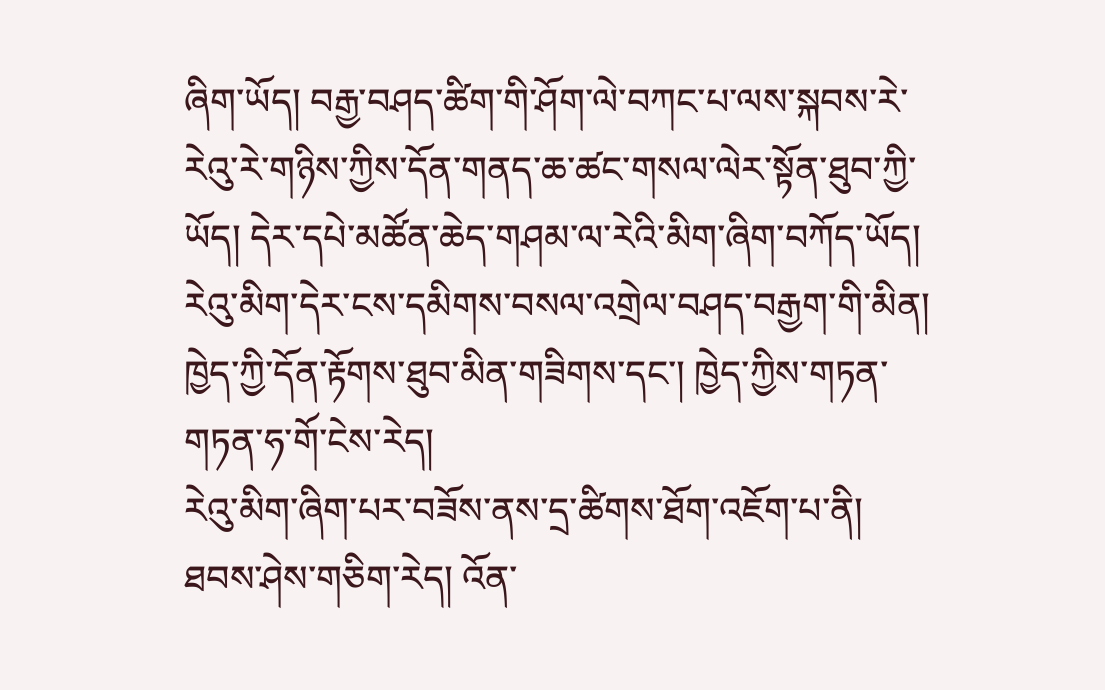ཞིག་ཡོད། བརྒྱ་བཤད་ཚིག་གི་ཤོག་ལེ་བཀང་པ་ལས་སྐབས་རེ་རེའུ་རེ་གཉིས་ཀྱིས་དོན་གནད་ཆ་ཚང་གསལ་ལེར་སྟོན་ཐུབ་ཀྱི་ཡོད། དེར་དཔེ་མཚོན་ཆེད་གཤམ་ལ་རེའི་མིག་ཞིག་བཀོད་ཡོད། རེའུ་མིག་དེར་ངས་དམིགས་བསལ་འགྲེལ་བཤད་བརྒྱག་གི་མིན། ཁྱེད་ཀྱི་དོན་རྟོགས་ཐུབ་མིན་གཟིགས་དང་། ཁྱེད་ཀྱིས་གཏན་གཏན་ཧ་གོ་ངེས་རེད།
རེའུ་མིག་ཞིག་པར་བཟོས་ནས་དྲ་ཚིགས་ཐོག་འཇོག་པ་ནི། ཐབས་ཤེས་གཅིག་རེད། འོན་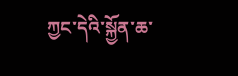ཀྱང་དེའི་སྐྱོན་ཆ་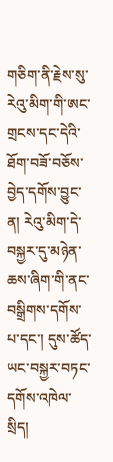གཅིག་ནི་རྗེས་སུ་རེའུ་མིག་གི་ཨང་གྲངས་དང་དེའི་ཐོག་བཟོ་བཅོས་བྱེད་དགོས་བྱུང་ན། རེའུ་མིག་དེ་བསྐྱར་དུ་མཉེན་ཆས་ཞིག་གི་ནང་བསྒྲིགས་དགོས་པ་དང་། དུས་ཚོད་ཡང་བསྐྱར་བཏང་དགོས་འཁེལ་སྲིད།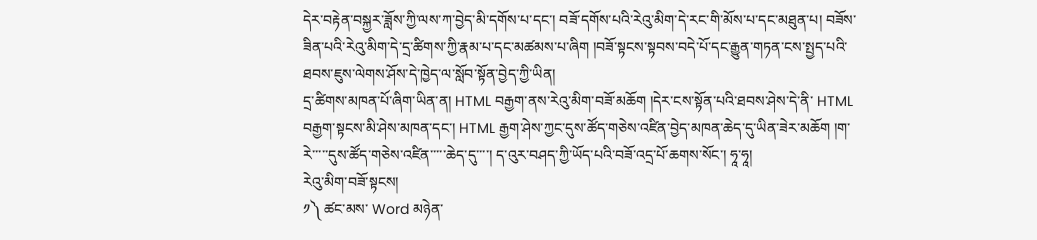དེར་བརྟེན་བསྐྱར་ཟློས་ཀྱི་ལས་ཀ་བྱེད་མི་དགོས་པ་དང་། བཟོ་དགོས་པའི་རེའུ་མིག་དེ་རང་གི་མོས་པ་དང་མཐུན་པ། བཟོས་ཟིན་པའི་རེའུ་མིག་དེ་དྲ་ཚིགས་ཀྱི་རྣམ་པ་དང་མཚམས་པ་ཞིག །བཟོ་སྟངས་སྟབས་བདེ་པོ་དང་རྒྱུན་གཏན་ངས་སྤྱད་པའི་ཐབས་ཇུས་ལེགས་ཤོས་དེ་ཁྱེད་ལ་སློབ་སྟོན་བྱེད་ཀྱི་ཡིན།
དྲ་ཚིགས་མཁན་པོ་ཞིག་ཡིན་ན། HTML བརྒྱག་ནས་རེའུ་མིག་བཟོ་མཆོག །དེར་ངས་སྟོན་པའི་ཐབས་ཤེས་དེ་ནི་ HTML བརྒྱག་སྟངས་མི་ཤེས་མཁན་དང་། HTML རྒྱག་ཤེས་ཀྱང་དུས་ཚོད་གཅེས་འཛིན་བྱེད་མཁན་ཆེད་དུ་ཡིན་ཟེར་མཆོག །ག་རེ་་་་་དུས་ཚོད་གཅེས་འཛིན་་་་་ཆེད་དུ་་་་། ད་འུར་བཤད་ཀྱི་ཡོད་པའི་བཟོ་འདྲ་པོ་ཆགས་སོང་། ཧཱ་ཧཱ།
རེའུ་མིག་བཟོ་སྟངས།
༡༽ ཚང་མས་ Word མཉེན་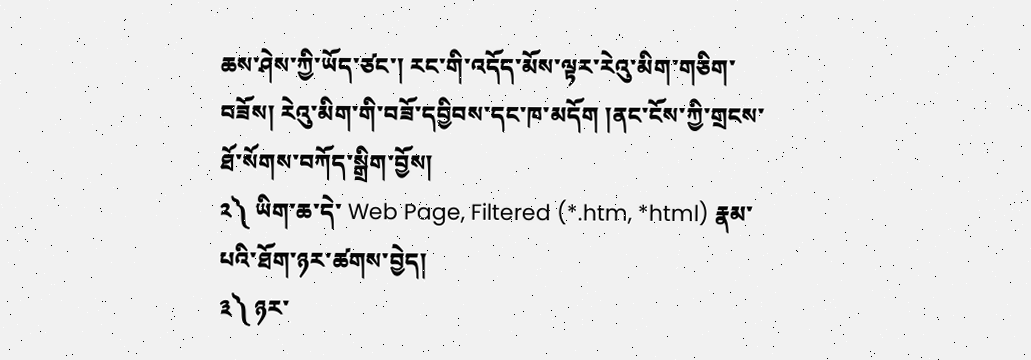ཆས་ཤེས་ཀྱི་ཡོད་ཙང་། རང་གི་འདོད་མོས་ལྟར་རེའུ་མིག་གཅིག་བཟོས། རེའུ་མིག་གི་བཟོ་དབྱིབས་དང་ཁ་མདོག །ནང་ངོས་ཀྱི་གྲངས་ཐོ་སོགས་བཀོད་སྒྲིག་བྱོས།
༢༽ ཡིག་ཆ་དེ་ Web Page, Filtered (*.htm, *html) རྣམ་པའི་ཐོག་ཉར་ཚགས་བྱེད།
༣༽ ཉར་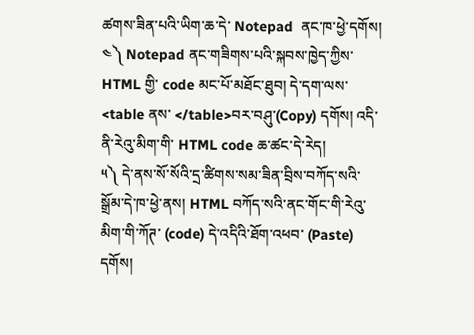ཚགས་ཟིན་པའི་ཡིག་ཆ་དེ་ Notepad  ནང་ཁ་ཕྱེ་དགོས།
༤༽ Notepad ནང་གཟིགས་པའི་སྐབས་ཁྱེད་ཀྱིས་ HTML གྱི་ code མང་པོ་མཐོང་ཐུབ། དེ་དག་ལས་<table ནས་ </table>བར་བཤུ་(Copy) དགོས། འདི་ནི་རེའུ་མིག་གི་ HTML code ཆ་ཚང་དེ་རེད།
༥༽ དེ་ནས་སོ་སོའི་དྲ་ཚིགས་སམ་ཟིན་བྲིས་བཀོད་སའི་སྒྲོམ་དེ་ཁ་ཕྱེ་ནས། HTML བཀོད་སའི་ནང་གོང་གི་རེའུ་མིག་གི་ཀོཊ་ (code) དེ་འདིའི་ཐོག་འཕབ་ (Paste) དགོས།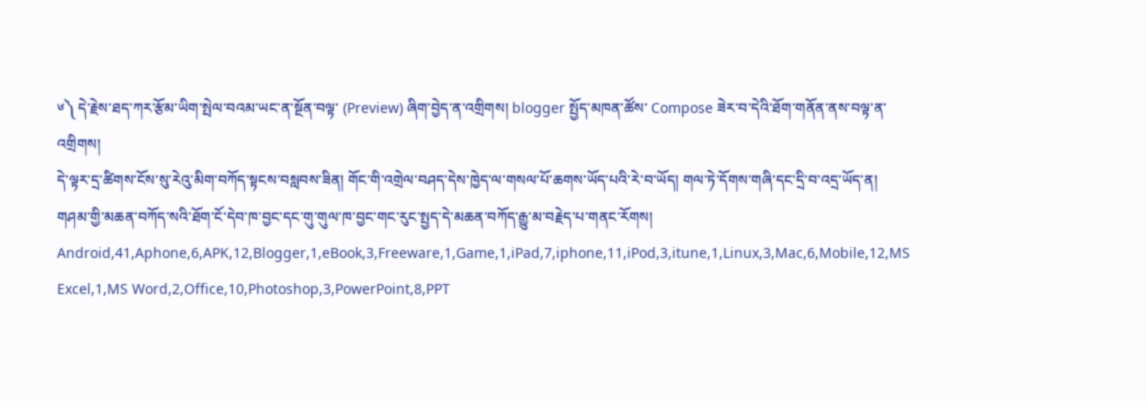༦༽ དེ་རྗེས་ཐད་ཀར་རྩོམ་ཡིག་སྤེལ་བའམ་ཡང་ན་སྔོན་བལྟ་ (Preview) ཞིག་བྱེད་ན་འགྲིགས། blogger སྤྱོད་མཁན་ཚོས་ Compose ཟེར་བ་དེའི་ཐོག་གནོན་ནས་བལྟ་ན་འགྲིགས།
དེ་ལྟར་དྲ་ཚིགས་ངོས་སུ་རེའུ་མིག་བཀོད་སྟངས་བསླབས་ཟིན། གོང་གི་འགྲེལ་བཤད་དེས་ཁྱེད་ལ་གསལ་པོ་ཆགས་ཡོད་པའི་རེ་བ་ཡོད། གལ་ཏེ་དོགས་གཞི་དང་དྲི་བ་འདྲ་ཡོད་ན། གཤམ་གྱི་མཆན་བཀོད་སའི་ཐོག་ངོ་དེབ་ཁ་བྱང་དང་གུ་གུལ་ཁ་བྱང་གང་རུང་སྤྱད་དེ་མཆན་བཀོད་རྒྱུ་མ་བརྗེད་པ་གནང་རོགས།
Android,41,Aphone,6,APK,12,Blogger,1,eBook,3,Freeware,1,Game,1,iPad,7,iphone,11,iPod,3,itune,1,Linux,3,Mac,6,Mobile,12,MS Excel,1,MS Word,2,Office,10,Photoshop,3,PowerPoint,8,PPT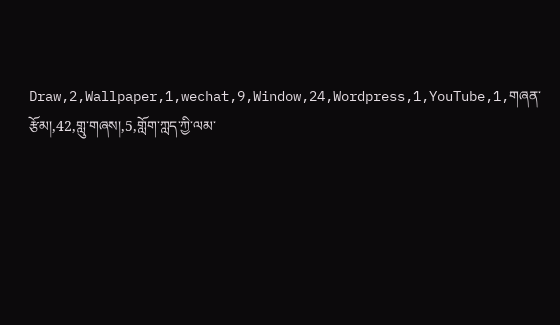Draw,2,Wallpaper,1,wechat,9,Window,24,Wordpress,1,YouTube,1,གཞན་རྩོམ།,42,གླུ་གཞས།,5,གློག་ཀླད་ཀྱི་ལམ་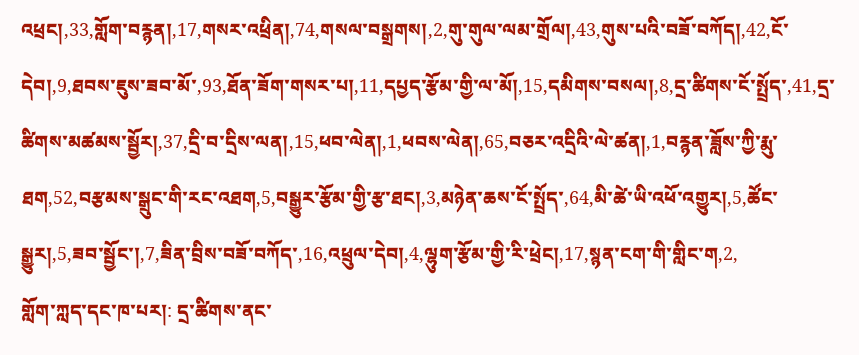འཕྲང།,33,གློག་བརྙན།,17,གསར་འཕྲིན།,74,གསལ་བསྒྲགས།,2,གུ་གུལ་ལམ་གྲོལ།,43,གུས་པའི་བཟོ་བཀོད།,42,ངོ་དེབ།,9,ཐབས་ཇུས་ཟབ་མོ་,93,ཐོན་ཟོག་གསར་པ།,11,དཔྱད་རྩོམ་གྱི་ལ་མོ།,15,དམིགས་བསལ།,8,དྲ་ཚིགས་ངོ་སྤྲོད་,41,དྲ་ཚིགས་མཚམས་སྦྱོར།,37,དྲི་བ་དྲིས་ལན།,15,ཕབ་ལེན།,1,ཕབས་ལེན།,65,བཅར་འདྲིའི་ལེ་ཚན།,1,བརྙན་ཟློས་ཀྱི་རྨུ་ཐག,52,བརྩམས་སྒྲུང་གི་རང་འཐག,5,བསྒྱུར་རྩོམ་གྱི་རྩ་ཐང།,3,མཉེན་ཆས་ངོ་སྤྲོད་,64,མི་ཚེ་ཡི་འཕོ་འགྱུར།,5,ཚོང་སྒྱུར།,5,ཟབ་སྦྱོང་།,7,ཟིན་བྲིས་བཟོ་བཀོད་,16,འཕྲུལ་དེབ།,4,ལྷུག་རྩོམ་གྱི་རི་ཕྲེང།,17,སྙན་ངག་གི་གླིང་ག,2,
གློག་ཀླད་དང་ཁ་པར།: དྲ་ཚིགས་ནང་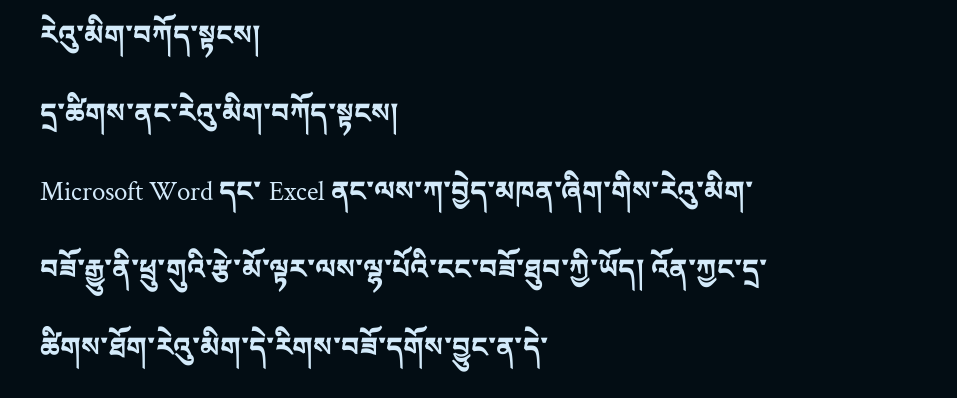རེའུ་མིག་བཀོད་སྟངས།
དྲ་ཚིགས་ནང་རེའུ་མིག་བཀོད་སྟངས།
Microsoft Word དང་ Excel ནང་ལས་ཀ་བྱེད་མཁན་ཞིག་གིས་རེའུ་མིག་བཟོ་རྒྱུ་ནི་ཕྲུ་གུའི་རྩེ་མོ་ལྟར་ལས་ལྷ་པོའི་ངང་བཟོ་ཐུབ་ཀྱི་ཡོད། འོན་ཀྱང་དྲ་ཚིགས་ཐོག་རེའུ་མིག་དེ་རིགས་བཟོ་དགོས་བྱུང་ན་དེ་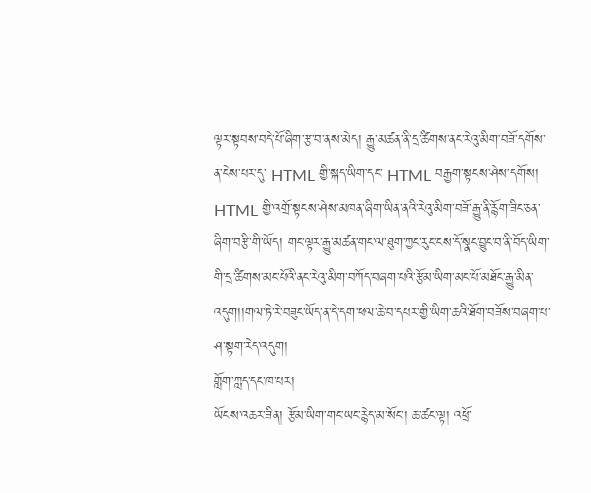ལྟར་སྟབས་བདེ་པོ་ཞིག་རྩ་བ་ནས་མེད། རྒྱུ་མཚན་ནི་དྲ་ཚིགས་ནང་རེའུ་མིག་བཟོ་དགོས་ན་ངེས་པར་དུ་ HTML གྱི་སྐད་ཡིག་དང་ HTML བརྒྱག་སྟངས་ཤེས་དགོས། HTML གྱི་འགྲོ་སྟངས་ཤེས་མཁན་ཞིག་ཡིན་ནའི་རེའུ་མིག་བཟོ་རྒྱུ་ནི་རྙོག་ཟིང་ཅན་ཞིག་བརྩི་གི་ཡོད། གང་ལྟར་རྒྱུ་མཚན་གང་ལ་ཐུག་ཀྱང་རུང་ངས་དོ་སྣང་བྱུང་བ་ནི་བོད་ཡིག་གི་དྲ་ཚིགས་མང་པོའི་ནང་རེའུ་མིག་བཀོད་བཞག་པའི་རྩོམ་ཡིག་མང་པོ་མཐོང་རྒྱུ་མིན་འདུག།།གལ་ཏེ་རེ་བཟུང་ཡོད་ན་དེ་དག་ཕལ་ཆེ་བ་དཔར་གྱི་ཡིག་ཆའི་ཐོག་བཟོས་བཞག་པ་ཤ་སྟག་རེད་འདུག།
གློག་ཀླད་དང་ཁ་པར།
ཡོངས་འཆར་ཟིན། རྩོམ་ཡིག་གང་ཡང་རྙེད་མ་སོང་། ཆ་ཚང་ལྟ། འཕྲོ་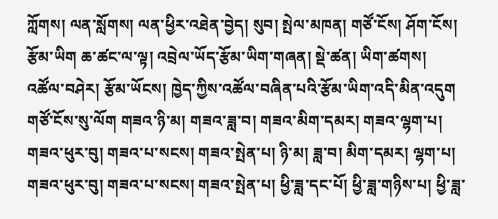ཀློགས། ལན་སློགས། ལན་ཕྱིར་འཐེན་བྱེད། སུབ། སྤེལ་མཁན། གཙོ་ངོས། ཤོག་ངོས། རྩོམ་ཡིག ཆ་ཚང་ལ་ལྟ། འབྲེལ་ཡོད་རྩོམ་ཡིག་གཞན། སྡེ་ཚན། ཡིག་ཚགས། འཚོལ་བཤེར། རྩོམ་ཡོངས། ཁྱེད་ཀྱིས་འཚོལ་བཞིན་པའི་རྩོམ་ཡིག་འདི་མིན་འདུག གཙོ་ངོས་སུ་ལོག གཟའ་ཉི་མ། གཟའ་ཟླ་བ། གཟའ་མིག་དམར། གཟའ་ལྷག་པ། གཟའ་ཕུར་བུ། གཟའ་པ་སངས། གཟའ་སྤེན་པ། ཉི་མ། ཟླ་བ། མིག་དམར། ལྷག་པ། གཟའ་ཕུར་བུ། གཟའ་པ་སངས། གཟའ་སྤེན་པ། ཕྱི་ཟླ་དང་པོ། ཕྱི་ཟླ་གཉིས་པ། ཕྱི་ཟླ་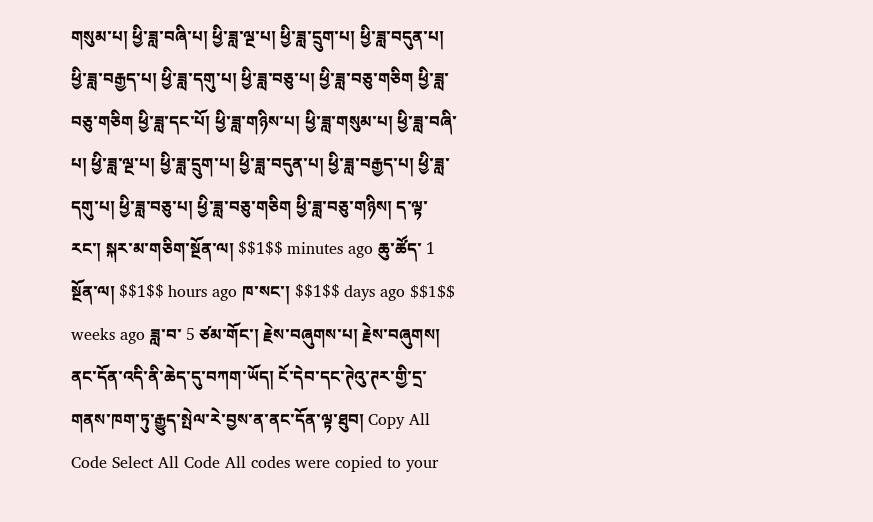གསུམ་པ། ཕྱི་ཟླ་བཞི་པ། ཕྱི་ཟླ་ལྔ་པ། ཕྱི་ཟླ་དྲུག་པ། ཕྱི་ཟླ་བདུན་པ། ཕྱི་ཟླ་བརྒྱད་པ། ཕྱི་ཟླ་དགུ་པ། ཕྱི་ཟླ་བཅུ་པ། ཕྱི་ཟླ་བཅུ་གཅིག ཕྱི་ཟླ་བཅུ་གཅིག ཕྱི་ཟླ་དང་པོ། ཕྱི་ཟླ་གཉིས་པ། ཕྱི་ཟླ་གསུམ་པ། ཕྱི་ཟླ་བཞི་པ། ཕྱི་ཟླ་ལྔ་པ། ཕྱི་ཟླ་དྲུག་པ། ཕྱི་ཟླ་བདུན་པ། ཕྱི་ཟླ་བརྒྱད་པ། ཕྱི་ཟླ་དགུ་པ། ཕྱི་ཟླ་བཅུ་པ། ཕྱི་ཟླ་བཅུ་གཅིག ཕྱི་ཟླ་བཅུ་གཉིས། ད་ལྟ་རང་། སྐར་མ་གཅིག་སྔོན་ལ། $$1$$ minutes ago ཆུ་ཚོད་ 1 སྔོན་ལ། $$1$$ hours ago ཁ་སང་། $$1$$ days ago $$1$$ weeks ago ཟླ་བ་ 5 ཙམ་གོང་། རྗེས་བཞུགས་པ། རྗེས་བཞུགས། ནང་དོན་འདི་ནི་ཆེད་དུ་བཀག་ཡོད། ངོ་དེབ་དང་ཊེའུ་ཊར་གྱི་དྲ་གནས་ཁག་ཏུ་རྒྱུད་སྤེལ་རེ་བྱས་ན་ནང་དོན་ལྟ་ཐུབ། Copy All Code Select All Code All codes were copied to your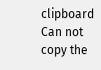clipboard Can not copy the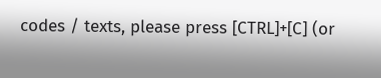codes / texts, please press [CTRL]+[C] (or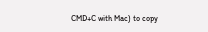CMD+C with Mac) to copy